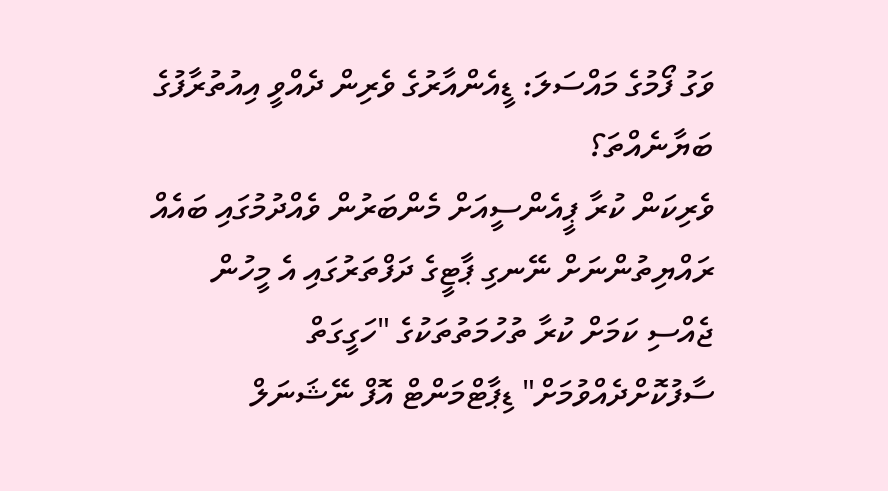ވަގު ފޯމުގެ މައްސަލަ: ޑީއެންއާރުގެ ވެރިން ދެއްވީ އިއުތުރާފުގެ ބަޔާނެއްތަ؟
ވެރިކަން ކުރާ ޕީއެންސީއަށް މެންބަރުން ވެއްދުމުގައި ބައެއް ރައްޔިތުންނަށް ނޭނގި ޕާޓީގެ ދަފްތަރުގައި އެ މީހުން ޖެއްސި ކަމަށް ކުރާ ތުހުމަތުތަކުގެ "ހަގީގަތް ސާފުކޮށްދެއްވުމަށް" ޑިޕާޓްމަންޓް އޮފް ނޭޝަނަލް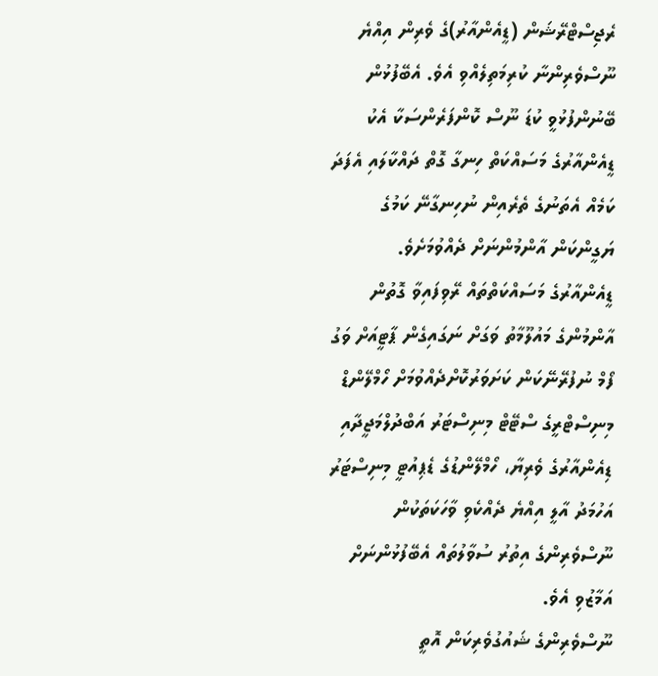ރެޖިސްޓްރޭޝަން (ޑީއެންއާރު)ގެ ވެރިން އިއްޔެ ނޫސްވެރިންނާ ކުރިމަތިލެއްވި އެވެ. އެބޭފުޅުން ބޭނުންފުޅުވީ ކުޑަ ނޫސް ކޮންފަރެންސަކާ އެކު ޑީއެންއާރުގެ މަސައްކަތް ހިނގާ ގޮތް ދައްކާލައި އެފަދަ ކަމެއް އެތަނުގެ ތެރެއިން ނުހިނގާނޭ ކަމުގެ ޔަގީންކަން އާންމުންނަށް ދެއްވުމަށެވެ.
ޑީއެންއާރުގެ މަސައްކަތްތައް ރޭވިފައިވާ ގޮތުން އާންމުންގެ މައުލޫމާތު ވަގަށް ނަގައިގެން ޕާޓީއަށް ވަގު ފޯމް ނުފުރޭނޭކަން ކަށަވަރުކޮށްދެއްވުމަށް ހޯމްލޭންޑް މިނިސްޓްރީގެ ސްޓޭޓް މިނިސްޓަރު އަބްދުލްމަޖީދާއި ޑިއެންއާރުގެ ވެރިޔާ، ހޯމްލޭންޑުގެ ޑެޕިއުޓީ މިނިސްޓަރު އަހުމަދު އާލީ އިއްޔެ ދެއްކެވި ވާހަކަތަކުން ނޫސްވެރިންގެ އިތުރު ސުވާލުތައް އެބޭފުޅުންނަށް އަމާޒުވި އެވެ.
ނޫސްވެރިންގެ ޝައުގުވެރިކަން އޮތީ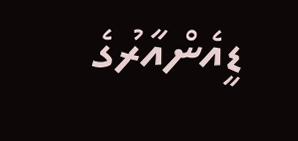ޑީއެންއާރުގެ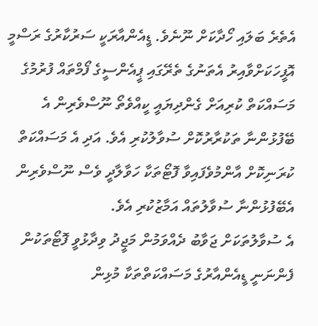އެތެރެ ބަލައި ހޯދާކަށް ނޫނެވެ. ޑީއެންއާރަކީ ސަރުކާރުގެ ރަސްމީ އޮފީހަކަށްވާއިރު އެތަނުގެ ތެރޭގައި ޕީއެންސީގެ ފޯމްތައް ފުރުމުގެ މަސައްކަތް ކުރިއަށް ގެންދިޔައީ ކީއްވެތޯ ނޫސްވެރިން އެ ބޭފުޅުންނާ ތަކުރާރުކޮށް ސުވާލުކުރި އެވެ. އަދި އެ މަސައްކަތް ކުރަނިކޮށް އާންމުވެފައިވާ ފޮޓޯތަކާ ހަވާލާދީ ވެސް ނޫސްވެރިން އެބޭފުޅުންނާ ސުވާލުތައް އަމާޒުކުރި އެވެ.
އެ ސުވާލުތަކަށް ޖަވާބު ދެއްވަމުން މަޖީދު ވިދާޅުވީ ފޮޓޯތަކުން ފެންނަނީ ޑީއެންއާރުގެ މަސައްކަތްތަކާ މުޅިން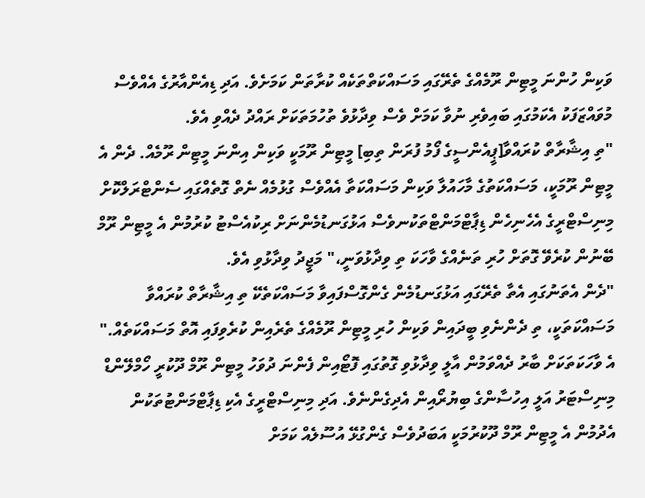ވަކިން ހުންނަ މީޓިން ރޫމެއްގެ ތެރޭގައި މަސައްކަތްތަކެއް ކުރާތަން ކަމަށެވެ. އަދި ޑިއެންއާރުގެ އެއްވެސް މުވައްޒަފަކު އެކަމުގައި ބައިވެރި ނުވާ ކަމަށް ވެސް ވިދާޅުވެ ތުހުމަތަކަށް ރައްދު ދެއްވި އެވެ.
"ތި އިޝާރާތް ކުރައްވާ[ޕީއެންސީގެ ފޯމު ފުރަން ތިބި] މީޓިން ރޫމަކީ ވަކިން އިންނަ މީޓިން ރޫމެއް. ދެން އެ މީޓިން ރޫމަކީ، މަސައްކަތުގެ މާހައުލާ ވަކިން މަސައްކަތާ އެއްވެސް ގުޅުމެއް ނެތް ގޮތެއްގައި ސެންޓްރަލްކޮށް މިނިސްޓްރީގެ އެހެނިހެން ޑިޕާޓްމަންޓްތަކުނވެސް އަޅުގަނޑުމެންނަށް ރިކުއެސްޓު ކުރުމުން އެ މީޓިން ރޫމް ބޭނުން ކުރެވޭ ގޮތަށް ހުރި ތަނެއްގެ ވާހަކަ ތި ވިދާޅުވަނީ،" މަޖީދު ވިދާޅުވި އެވެ.
"ދެން އެތަނުގައި އެތާ ތެރޭގައި އަޅުގަނޑުމެން ގެންގޮސްފައިވާ މަސައްކަތެކޭ ތި އިޝާރާތް ކުރައްވާ މަސައްކަތަކީ، ތި ދެންނެވި ބީދައިން ވަކިން ހުރި މީޓިން ރޫމެއްގެ ތެރެއިން ކުރެވިފައި އޮތް މަސައްކަތެއް."
އެ ވާހަކަތަކަށް ބާރު ދެއްވަމުން އާލީ ވިދާޅުވި ގޮތުގައި ފޮޓޯއިން ފެންނަ ދުވަހު މީޓިން ރޫމް ދޫކުރީ ހޯމްލޭންޑް މިނިސްޓަރު އަލީ އިހުސާންގެ ބިޔުރޯއިން އެދިގެންނެވެ. އަދި މިނިސްޓްރީގެ އެކި ޑިޕާޓްމަންޓުތަކުން އެދުމުން އެ މީޓިން ރޫމް ދޫކުރުމަކީ އަބަދުވެސް ގެންގުޅޭ އުސޫލެއް ކަމަށް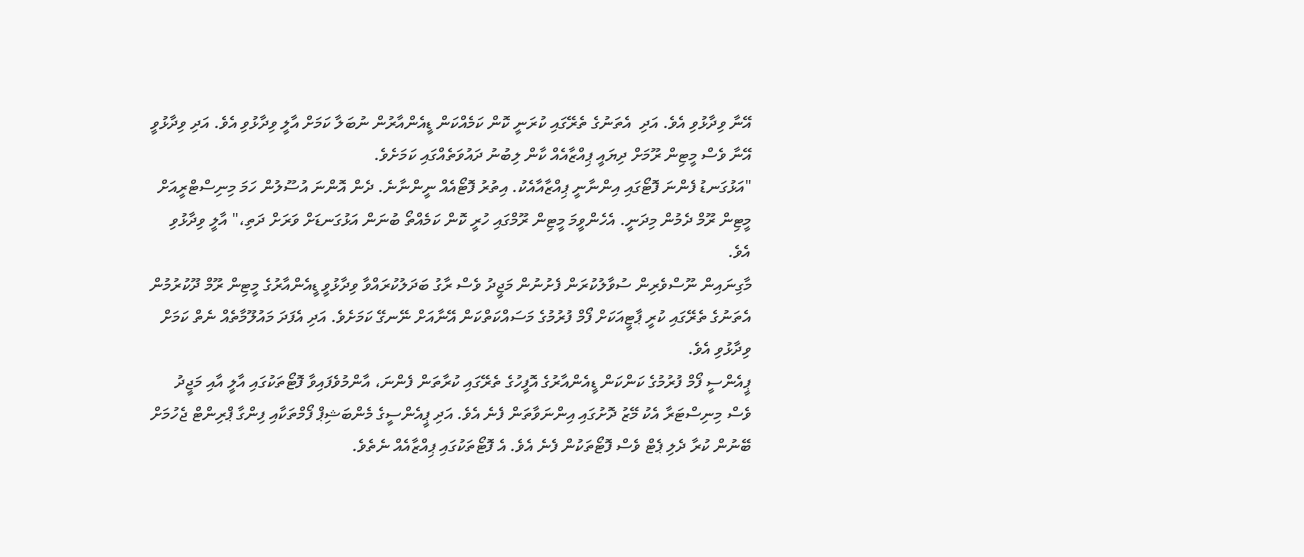އޭނާ ވިދާޅުވި އެވެ. އަދި  އެތަނުގެ ތެރޭގައި ކުރަނީ ކޮން ކަމެއްކަން ޑީއެންއާރުން ނުބަލާ ކަމަށް އާލީ ވިދާޅުވި އެވެ. އަދި ވިދާޅުވީ އޭނާ ވެސް މީޓިން ރޫމަށް ދިޔައީ ޕިއްޒާއެއް ކާން ލިބުނު ދައުވަތެއްގައި ކަމަށެވެ.
"އަޅުގަނޑު ފެންނަ ފޮޓޯގައި އިންނާނީ ޕިއްޒާއާއެކު. އިތުރު ފޮޓޯއެއް ނީންނާނެ. ދެން އޮންނަ އުސޫލުން ހަމަ މިނިސްޓްރީއަށް މީޓިން ރޫމް ދެމުން މިދަނީ. އެހެންވީމަ މީޓިން ރޫމްގައި ހުރީ ކޮން ކަމެއްތޯ ބުނަން އަޅުގަނޑަށް ވަރަށް ދަތި،" އާލީ ވިދާޅުވި އެވެ.
މާގިނައިން ނޫސްވެރިން ސުވާލުކުރަން ފެށުނުން މަޖީދު ވެސް ރާގު ބަދަލުކުރައްވާ ވިދާޅުވީ ޑީއެންއާރުގެ މީޓިން ރޫމް ދޫކުރުމުން އެތަނުގެ ތެރޭގައި ކުރީ ޕާޓީއަކަށް ފޯމް ފުރުމުގެ މަސައްކަތްކަން އޭނާއަށް ނޭނގޭ ކަމަށެވެ. އަދި އެފަދަ މައުލޫމާތެއް ނެތް ކަމަށް ވިދާޅުވި އެވެ.
ޕީއެންސީ ފޯމް ފުރުމުގެ ކަންކަން ޑީއެންއާރުގެ އޮފީހުގެ ތެރޭގައި ކުރާތަން ފެންނަ، އާންމުވެފައިވާ ފޮޓޯތަކުގައި އާލީ އާއި މަޖީދު ވެސް މިނިސްޓަރާ އެކު މޭޒު ދޮށުގައި އިންނަވާތަން ފެނެ އެވެ. އަދި ޕީއެންސީގެ މެންބަޝިޕް ފޯމްތަކާއި ފިންގާ ޕްރިންޓް ޖެހުމަށް ބޭނުން ކުރާ ދެލި ޕެޓް ވެސް ފޮޓޯތަކުން ފެނެ އެވެ. އެ ފޮޓޯތަކުގައި ޕިއްޒާއެއް ނެތެވެ.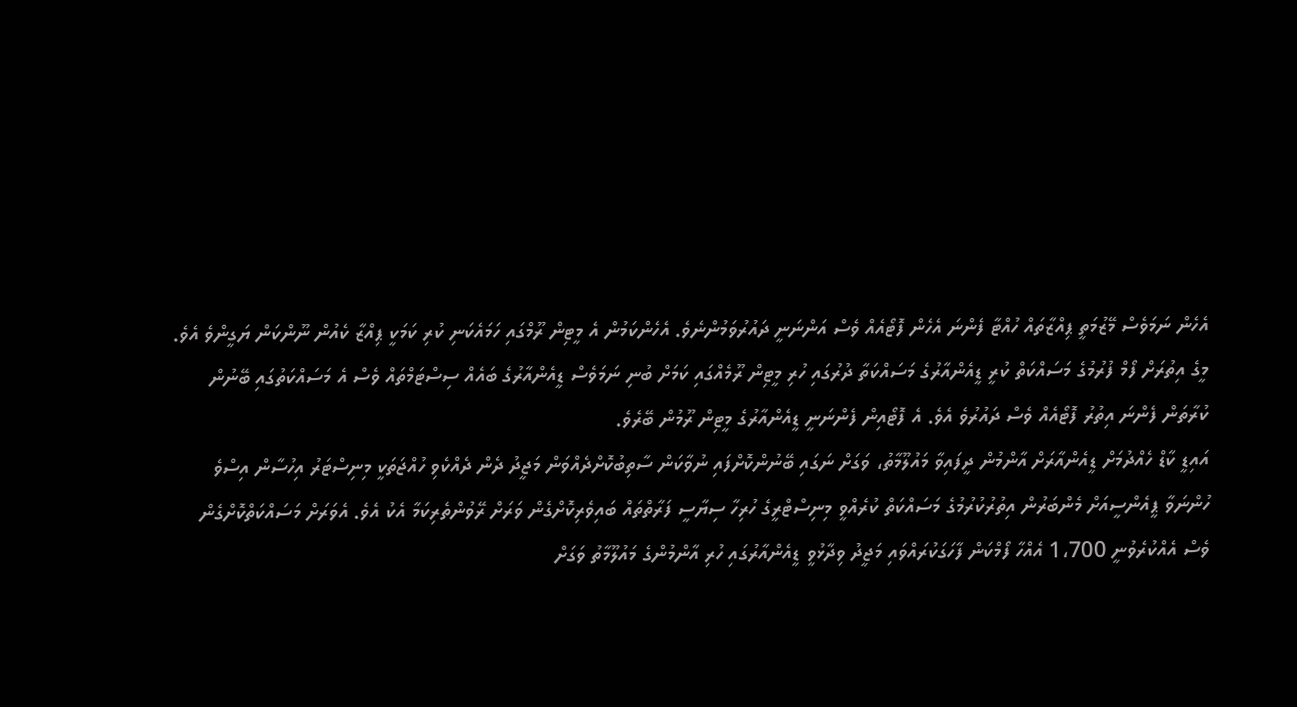އެހެން ނަމަވެސް މޭޒުމަތީ ޕިއްޒާތައް ހުއްޓާ ފެންނަ އެހެން ފޮޓޯއެއް ވެސް އަންނަނީ ދައުރުވަމުންނެވެ. އެހެންކަމުން އެ މީޓިން ރޫމްގައި ހަމައެކަނި ކުރި ކަމަކީ ޕިއްޒާ ކެއުން ނޫންކަން ޔަގީންވެ އެވެ.
މީގެ އިތުރަށް ފޯމް ފުރުމުގެ މަސައްކަތް ކުރީ ޑީއެންއާރުގެ މަސައްކަތާ ދުރުގައި ހުރި މީޓިން ރޫމެއްގައި ކަމަށް ބުނި ނަމަވެސް ޑީއެންއާރުގެ ބައެއް ސިސްޓަމްތައް ވެސް އެ މަސައްކަތުގައި ބޭނުން ކުރާތަން ފެންނަ އިތުރު ފޮޓޯއެއް ވެސް ދައުރުވެ އެވެ. އެ ފޮޓޯއިން ފެންނަނީ ޑީއެންއާރުގެ މީޓިން ރޫމުން ބޭރެވެ.
އައިޑީ ކާޑް ހެއްދުމަށް ޑީއެންއާރަށް އާންމުން ދީފައިވާ މައުލޫމާތު، ވަގަށް ނަގައި ބޭނުންކޮށްފައި ނުވާކަން ސާތިބުކޮށްދެއްވަން މަޖީދު ދެން ދެއްކެވި ހުއްޖަތަކީ މިނިސްޓަރު އިހުސާން އިސްވެ ހުންނަވާ ޕީއެންސީއަށް މެންބަރުން އިތުރުކުރުމުގެ މަސައްކަތް ކުރެއްވީ މިނިސްޓްރީގެ ހުރިހާ ސިޔާސީ ފަރާތްތައް ބައިވެރިކޮށްގެން ވަރަށް ރޭވުންތެރިކަމާ އެކު އެވެ. އެވަރަށް މަސައްކަތްކޮށްގެން ވެސް އެއްކުރެވުނީ 1،700 އެއްހާ ފޯމްކަން ފާހަގަކުރައްވައި މަޖީދު ވިދާޅުވީ ޑީއެންއާރުގައި ހުރި އާންމުންގެ މައުލޫމާތު ވަގަށް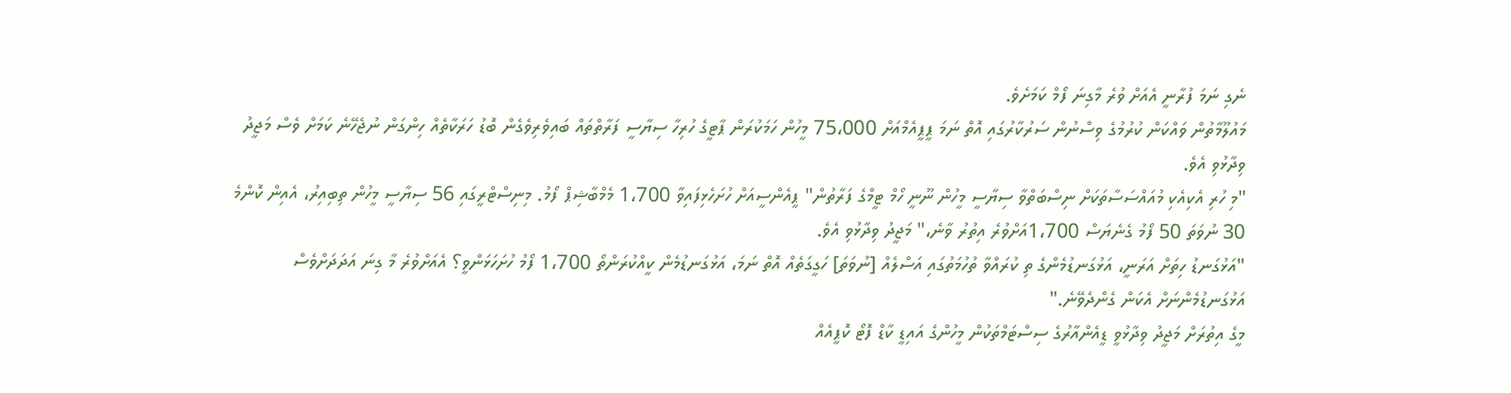ނެގި ނަމަ ފުރާނީ އެއަށް ވުރެ މާގިނަ ފޯމް ކަމަށެވެ.
މައުލޫމާތުން ވައްކަން ކުރުމުގެ ވިސްނުން ސަރުކާރުގައި އޮތް ނަމަ ޕީޕީއެމްއަށް 75،000 މީހުން ހަމަކުރަން ޕާޓީގެ ހުރިހާ ސިޔާސީ ފަރާތްތައް ބައިވެރިވެގެން ބޮޑު ހަރަކާތެއް ހިންގަން ނުޖެހޭނެ ކަމަށް ވެސް މަޖީދު ވިދާޅުވި އެވެ.
"މި ހުރި އެކިއެކި މުއައްސަސާތަކަށް ނިސްބަތްވާ ސިޔާސީ މީހުން ނޫނީ ހޯމް ޓީމްގެ ފަރާތުން" ޕީއެންސީއަށް ހުށަހެޅިފައިވާ 1،700 މެމްބާޝިޕް ފޯމު. މިނިސްޓްރީގައި 56 ސިޔާސީ މީހުން ތިބިއިރު، އެއިން ކޮންމެ 30 ނުވަތަ 50 ފޯމު ގެނެޔަސް 1،700އަށްވުރެ އިތުރު ވާނެ،" މަޖީދު ވިދާޅުވި އެވެ.
"އަޅުގަނޑު ހިތަށް އަރަނީ، އަޅުގަނޑުމެންގެ ތި ކުރައްވާ ތުހުމަތުގައި އަސްލެއް [ނުވަތަ] ހަގީގަތެއް އޮތް ނަމަ، އަޅުގަނޑުމެން ކީއްކުރަންތޯ 1،700 ފޯމު ހުށަހަޅަންވީ؟ އެއަށްވުރެ މާ ގިނަ އަދަދަށްވެސް އަޅުގަނޑުމެންނަށް އެކަން ގެންދެވޭނެ."
މީގެ އިތުރަށް މަޖީދު ވިދާޅުވީ ޑީއެންއާރުގެ ސިސްޓަމްތަކުން މީހުންގެ އައިޑީ ކާޑް ފޮޓޯ ކޮޕީއެއް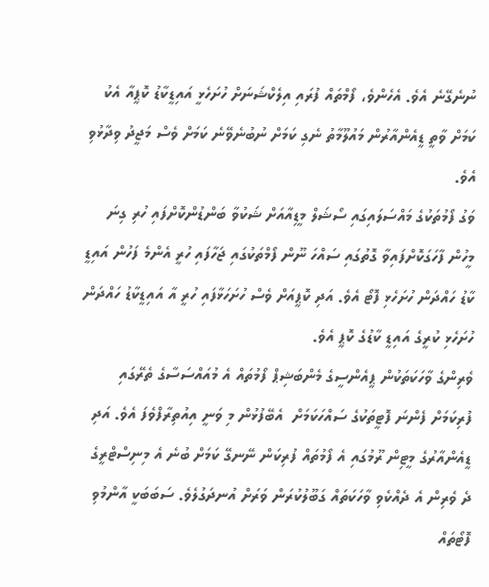ނުނެގޭނެ އެވެ. އެހެންވެ، ފޯމްތައް ފުރައި އިލެކްޝަނަށް ހުށަހެޅީ އައިޑީކާޑު ކޮޕީއާ އެކު ކަމަށް ވާތީ ޑީއެންއާރުން މައުލޫމާތު ނެގި ކަމަށް ނުބުނެވޭނެ ކަމަށް ވެސް މަޖީދު ވިދާޅުވި އެވެ.
ވަގު ފޯމުތަކުގެ މައްސަލައިގައި ސޯޝަލް މީޑިއާއަށް ޝަކުވާ ބަންޑުންކޮށްފައި ހުރި ގިނަ މީހުން ފާހަގަކޮށްފައިވާ ގޮތުގައި ސައްހަ ނޫން ފޯމްތަކުގައި ޖަހާފައި ހުރީ އެންމެ ފަހުން އައިޑީ ކާޑު ހައްދަން ހުށަހެޅި ފޮޓޯ އެވެ. އަދި ކޮޕީއަށް ވެސް ހުށަހަޅާފައި ހުރީ އާ އައިޑީކާޑު ހައްދަން ހުށަހެޅި ކުރީގެ އައިޑީ ކާޑުގެ ކޮޕީ އެވެ.
ވެރިންގެ ވާހަކަތަކުން ޕީއެންސީގެ މެންބަޝިޕް ފޯމުތައް އެ މުއައްސަސާގެ ތެރޭގައި ފުރިކަމަށް ފެންނަ ފޮޓީތަކުގެ ސައްހަކަމަށް  އެބޭފުޅުން މި ވަނީ އިއުތިރާފްވެފަ އެވެ. އަދި ޑީއެންއާރުގެ މީޓިން ރޫމުގައި އެ ފޯމުތައް ފުރިކަން ނޭނގޭ ކަމަށް ބުނެ އެ މިނިސްޓްރީގެ ދެ ވެރިން އެ ދެއްކެވި ވާހަކަތައް ގަބޫލުކުރަން ވަރަށް އުނދަގުލެވެ. ސަބަބަކީ އާންމުވި ފޮޓޯތައް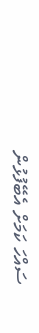ސައްހަ ކަމަށް އެބޭފުޅުން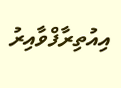އިއުތިރާފްވާއިރު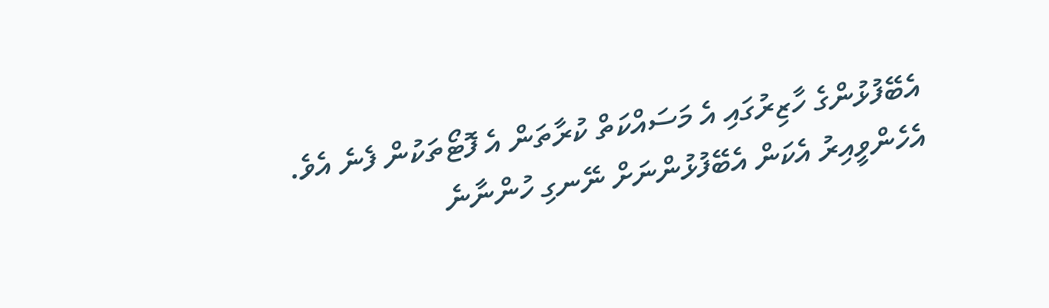އެބޭފުޅުންގެ ހާޒިރުގައި އެ މަސައްކަތް ކުރާތަން އެ ފޮޓޯތަކުން ފެނެ އެވެ. އެހެންވީއިރު އެކަން އެބޭފުޅުންނަށް ނޭނގި ހުންނާނެ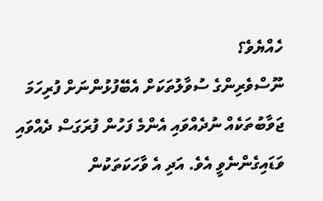ހެއްޔެވެ؟
ނޫސްވެރިންގެ ސުވާލުތަކަށް އެބޭފުޅުންނަށް ފުރިހަމަ ޖަވާބުތަކެއް ނުދެއްވައި އެންމެ ފަހުން ފުރަގަސް ދެއްވައި ވަޑައިގެންނެވީ އެވެ. އަދި އެ ވާހަކަތަކުން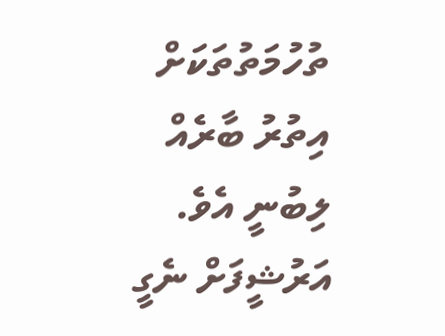ތުހުމަތުތަކަށް އިތުރު ބާރެއް ލިބުނީ އެވެ.
އަރުޝީފަށް ނެގީ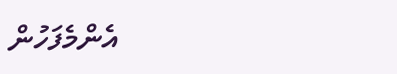އެންމެފަހުން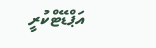އަޕްޑޭޓްކުރީ